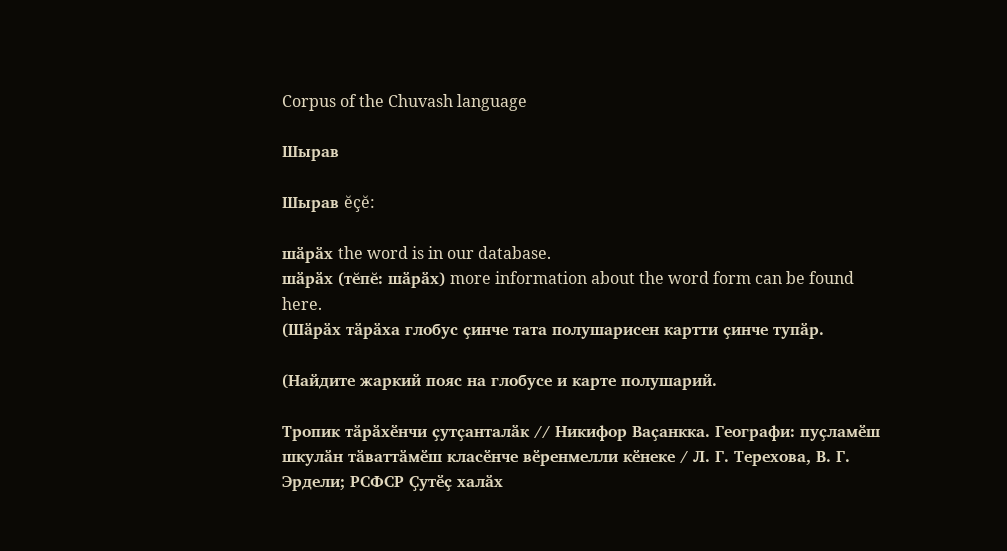Corpus of the Chuvash language

Шырав

Шырав ĕçĕ:

шӑрӑх the word is in our database.
шӑрӑх (тĕпĕ: шӑрӑх) more information about the word form can be found here.
(Шӑрӑх тӑрӑха глобус ҫинче тата полушарисен картти ҫинче тупӑр.

(Найдите жаркий пояс на глобусе и карте полушарий.

Тропик тӑрӑхӗнчи ҫутҫанталӑк // Никифор Ваҫанкка. Географи: пуҫламӗш шкулӑн тӑваттӑмӗш класӗнче вӗренмелли кӗнеке / Л. Г. Терехова, В. Г. Эрдели; РСФСР Ҫутӗҫ халӑх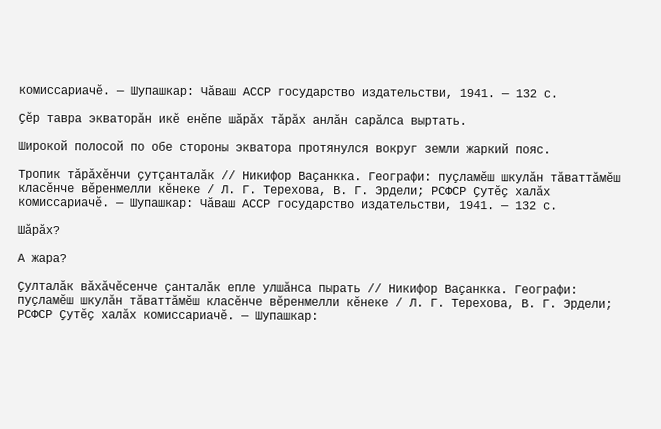комиссариачӗ. — Шупашкар: Чӑваш АССР государство издательстви, 1941. — 132 с.

Ҫӗр тавра экваторӑн икӗ енӗпе шӑрӑх тӑрӑх анлӑн сарӑлса выртать.

Широкой полосой по обе стороны экватора протянулся вокруг земли жаркий пояс.

Тропик тӑрӑхӗнчи ҫутҫанталӑк // Никифор Ваҫанкка. Географи: пуҫламӗш шкулӑн тӑваттӑмӗш класӗнче вӗренмелли кӗнеке / Л. Г. Терехова, В. Г. Эрдели; РСФСР Ҫутӗҫ халӑх комиссариачӗ. — Шупашкар: Чӑваш АССР государство издательстви, 1941. — 132 с.

Шӑрӑх?

А жара?

Ҫулталӑк вӑхӑчӗсенче ҫанталӑк епле улшӑнса пырать // Никифор Ваҫанкка. Географи: пуҫламӗш шкулӑн тӑваттӑмӗш класӗнче вӗренмелли кӗнеке / Л. Г. Терехова, В. Г. Эрдели; РСФСР Ҫутӗҫ халӑх комиссариачӗ. — Шупашкар: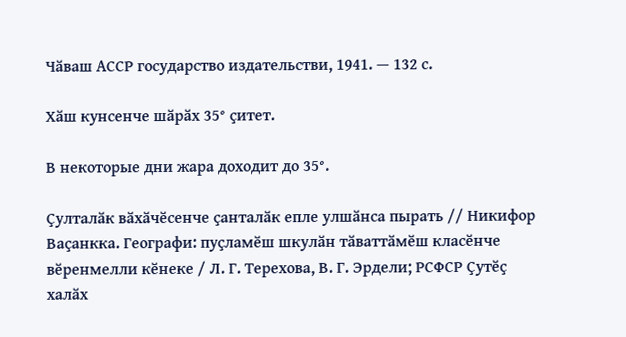Чӑваш АССР государство издательстви, 1941. — 132 с.

Хӑш кунсенче шӑрӑх 35° ҫитет.

В некоторые дни жара доходит до 35°.

Ҫулталӑк вӑхӑчӗсенче ҫанталӑк епле улшӑнса пырать // Никифор Ваҫанкка. Географи: пуҫламӗш шкулӑн тӑваттӑмӗш класӗнче вӗренмелли кӗнеке / Л. Г. Терехова, В. Г. Эрдели; РСФСР Ҫутӗҫ халӑх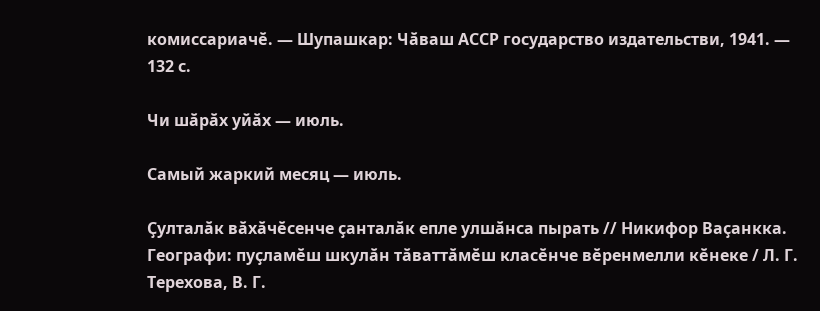комиссариачӗ. — Шупашкар: Чӑваш АССР государство издательстви, 1941. — 132 с.

Чи шӑрӑх уйӑх — июль.

Самый жаркий месяц — июль.

Ҫулталӑк вӑхӑчӗсенче ҫанталӑк епле улшӑнса пырать // Никифор Ваҫанкка. Географи: пуҫламӗш шкулӑн тӑваттӑмӗш класӗнче вӗренмелли кӗнеке / Л. Г. Терехова, В. Г.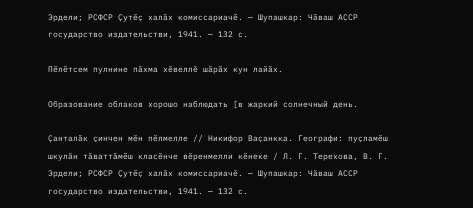Эрдели; РСФСР Ҫутӗҫ халӑх комиссариачӗ. — Шупашкар: Чӑваш АССР государство издательстви, 1941. — 132 с.

Пӗлӗтсем пулнине пӑхма хӗвеллӗ шӑрӑх кун лайӑх.

Образование облаков хорошо наблюдать [в жаркий солнечный день.

Ҫанталӑк ҫинчен мӗн пӗлмелле // Никифор Ваҫанкка. Географи: пуҫламӗш шкулӑн тӑваттӑмӗш класӗнче вӗренмелли кӗнеке / Л. Г. Терехова, В. Г. Эрдели; РСФСР Ҫутӗҫ халӑх комиссариачӗ. — Шупашкар: Чӑваш АССР государство издательстви, 1941. — 132 с.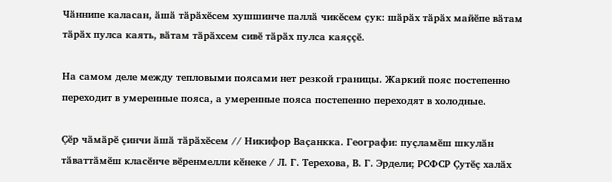Чӑннипе каласан, ӑшӑ тӑрӑхӗсем хушшинче паллӑ чикӗсем ҫук: шӑрӑх тӑрӑх майӗпе вӑтам тӑрӑх пулса каять, вӑтам тӑрӑхсем сивӗ тӑрӑх пулса каяҫҫӗ.

На самом деле между тепловыми поясами нет резкой границы. Жаркий пояс постепенно переходит в умеренные пояса, а умеренные пояса постепенно переходят в холодные.

Ҫӗр чӑмӑрӗ ҫинчи ӑшӑ тӑрӑхӗсем // Никифор Ваҫанкка. Географи: пуҫламӗш шкулӑн тӑваттӑмӗш класӗнче вӗренмелли кӗнеке / Л. Г. Терехова, В. Г. Эрдели; РСФСР Ҫутӗҫ халӑх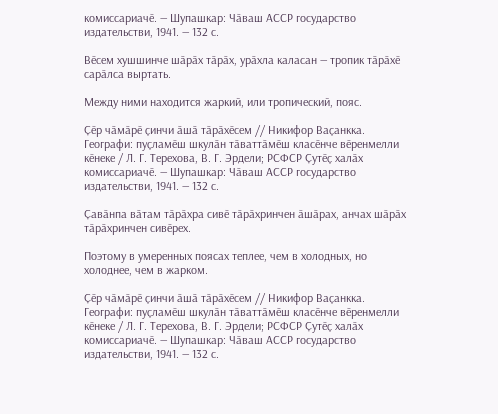комиссариачӗ. — Шупашкар: Чӑваш АССР государство издательстви, 1941. — 132 с.

Вӗсем хушшинче шӑрӑх тӑрӑх, урӑхла каласан — тропик тӑрӑхӗ сарӑлса выртать.

Между ними находится жаркий, или тропический, пояс.

Ҫӗр чӑмӑрӗ ҫинчи ӑшӑ тӑрӑхӗсем // Никифор Ваҫанкка. Географи: пуҫламӗш шкулӑн тӑваттӑмӗш класӗнче вӗренмелли кӗнеке / Л. Г. Терехова, В. Г. Эрдели; РСФСР Ҫутӗҫ халӑх комиссариачӗ. — Шупашкар: Чӑваш АССР государство издательстви, 1941. — 132 с.

Ҫавӑнпа вӑтам тӑрӑхра сивӗ тӑрӑхринчен ӑшӑрах, анчах шӑрӑх тӑрӑхринчен сивӗрех.

Поэтому в умеренных поясах теплее, чем в холодных, но холоднее, чем в жарком.

Ҫӗр чӑмӑрӗ ҫинчи ӑшӑ тӑрӑхӗсем // Никифор Ваҫанкка. Географи: пуҫламӗш шкулӑн тӑваттӑмӗш класӗнче вӗренмелли кӗнеке / Л. Г. Терехова, В. Г. Эрдели; РСФСР Ҫутӗҫ халӑх комиссариачӗ. — Шупашкар: Чӑваш АССР государство издательстви, 1941. — 132 с.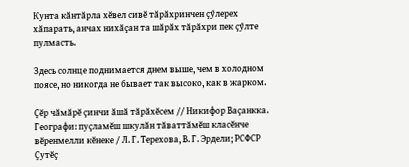Кунта кӑнтӑрла хӗвел сивӗ тӑрӑхринчен ҫӳлерех хӑпарать, анчах нихӑҫан та шӑрӑх тӑрӑхри пек ҫӳлте пулмасть.

Здесь солнце поднимается днем выше, чем в холодном поясе, но никогда не бывает так высоко, как в жарком.

Ҫӗр чӑмӑрӗ ҫинчи ӑшӑ тӑрӑхӗсем // Никифор Ваҫанкка. Географи: пуҫламӗш шкулӑн тӑваттӑмӗш класӗнче вӗренмелли кӗнеке / Л. Г. Терехова, В. Г. Эрдели; РСФСР Ҫутӗҫ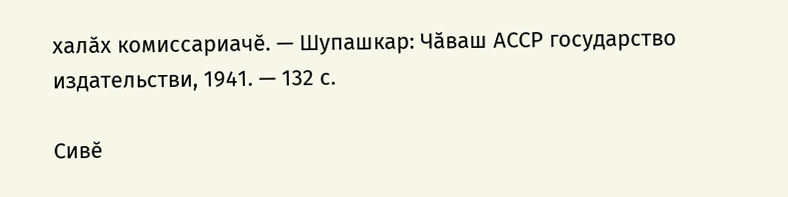халӑх комиссариачӗ. — Шупашкар: Чӑваш АССР государство издательстви, 1941. — 132 с.

Сивӗ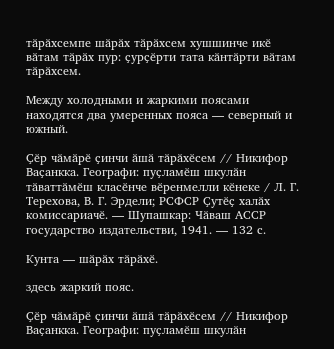тӑрӑхсемпе шӑрӑх тӑрӑхсем хушшинче икӗ вӑтам тӑрӑх пур: ҫурҫӗрти тата кӑнтӑрти вӑтам тӑрӑхсем.

Между холодными и жаркими поясами находятся два умеренных пояса — северный и южный.

Ҫӗр чӑмӑрӗ ҫинчи ӑшӑ тӑрӑхӗсем // Никифор Ваҫанкка. Географи: пуҫламӗш шкулӑн тӑваттӑмӗш класӗнче вӗренмелли кӗнеке / Л. Г. Терехова, В. Г. Эрдели; РСФСР Ҫутӗҫ халӑх комиссариачӗ. — Шупашкар: Чӑваш АССР государство издательстви, 1941. — 132 с.

Кунта — шӑрӑх тӑрӑхӗ.

здесь жаркий пояс.

Ҫӗр чӑмӑрӗ ҫинчи ӑшӑ тӑрӑхӗсем // Никифор Ваҫанкка. Географи: пуҫламӗш шкулӑн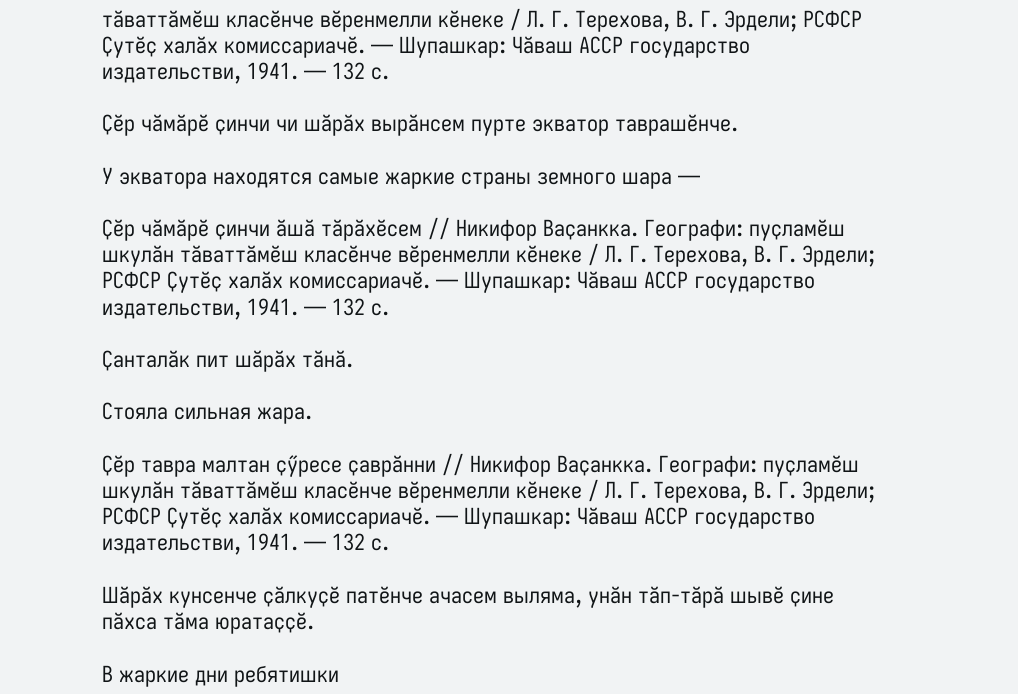тӑваттӑмӗш класӗнче вӗренмелли кӗнеке / Л. Г. Терехова, В. Г. Эрдели; РСФСР Ҫутӗҫ халӑх комиссариачӗ. — Шупашкар: Чӑваш АССР государство издательстви, 1941. — 132 с.

Ҫӗр чӑмӑрӗ ҫинчи чи шӑрӑх вырӑнсем пурте экватор таврашӗнче.

У экватора находятся самые жаркие страны земного шара —

Ҫӗр чӑмӑрӗ ҫинчи ӑшӑ тӑрӑхӗсем // Никифор Ваҫанкка. Географи: пуҫламӗш шкулӑн тӑваттӑмӗш класӗнче вӗренмелли кӗнеке / Л. Г. Терехова, В. Г. Эрдели; РСФСР Ҫутӗҫ халӑх комиссариачӗ. — Шупашкар: Чӑваш АССР государство издательстви, 1941. — 132 с.

Ҫанталӑк пит шӑрӑх тӑнӑ.

Стояла сильная жара.

Ҫӗр тавра малтан ҫӳресе ҫаврӑнни // Никифор Ваҫанкка. Географи: пуҫламӗш шкулӑн тӑваттӑмӗш класӗнче вӗренмелли кӗнеке / Л. Г. Терехова, В. Г. Эрдели; РСФСР Ҫутӗҫ халӑх комиссариачӗ. — Шупашкар: Чӑваш АССР государство издательстви, 1941. — 132 с.

Шӑрӑх кунсенче ҫӑлкуҫӗ патӗнче ачасем выляма, унӑн тӑп-тӑрӑ шывӗ ҫине пӑхса тӑма юратаҫҫӗ.

В жаркие дни ребятишки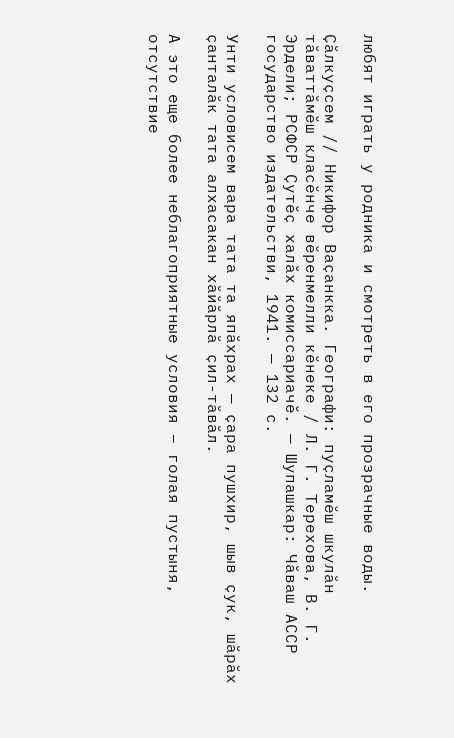любят играть у родника и смотреть в его прозрачные воды.

Ҫӑлкуҫсем // Никифор Ваҫанкка. Географи: пуҫламӗш шкулӑн тӑваттӑмӗш класӗнче вӗренмелли кӗнеке / Л. Г. Терехова, В. Г. Эрдели; РСФСР Ҫутӗҫ халӑх комиссариачӗ. — Шупашкар: Чӑваш АССР государство издательстви, 1941. — 132 с.

Унти условисем вара тата та япӑхрах — ҫара пушхир, шыв ҫук, шӑрӑх ҫанталӑк тата алхасакан хӑйӑрлӑ ҫил-тӑвӑл.

А это еще более неблагоприятные условия – голая пустыня, отсутствие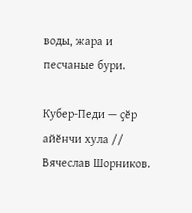воды, жара и песчаные бури.

Кубер-Педи — ҫӗр айӗнчи хула // Вячеслав Шорников.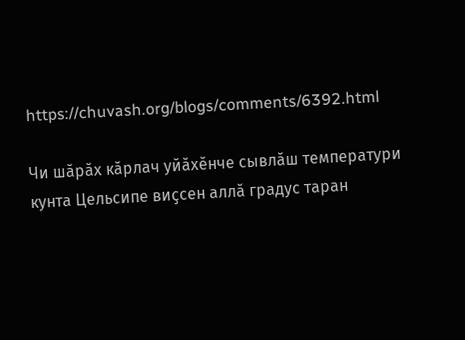https://chuvash.org/blogs/comments/6392.html

Чи шӑрӑх кӑрлач уйӑхӗнче сывлӑш температури кунта Цельсипе виҫсен аллӑ градус таран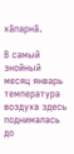хӑпарнӑ.

В самый знойный месяц январь температура воздуха здесь поднималась до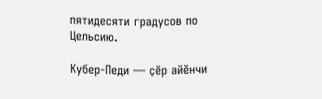пятидесяти градусов по Цельсию.

Кубер-Педи — ҫӗр айӗнчи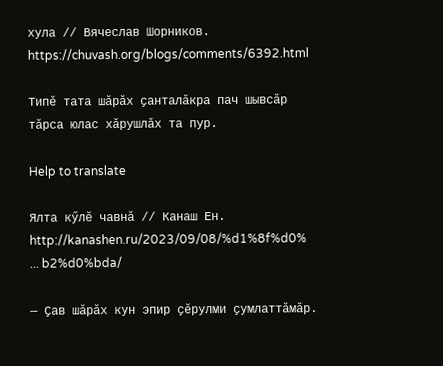хула // Вячеслав Шорников. https://chuvash.org/blogs/comments/6392.html

Типӗ тата шӑрӑх ҫанталӑкра пач шывсӑр тӑрса юлас хӑрушлӑх та пур.

Help to translate

Ялта кӳлӗ чавнӑ // Канаш Ен. http://kanashen.ru/2023/09/08/%d1%8f%d0% ... b2%d0%bda/

— Ҫав шӑрӑх кун эпир ҫӗрулми ҫумлаттӑмӑр.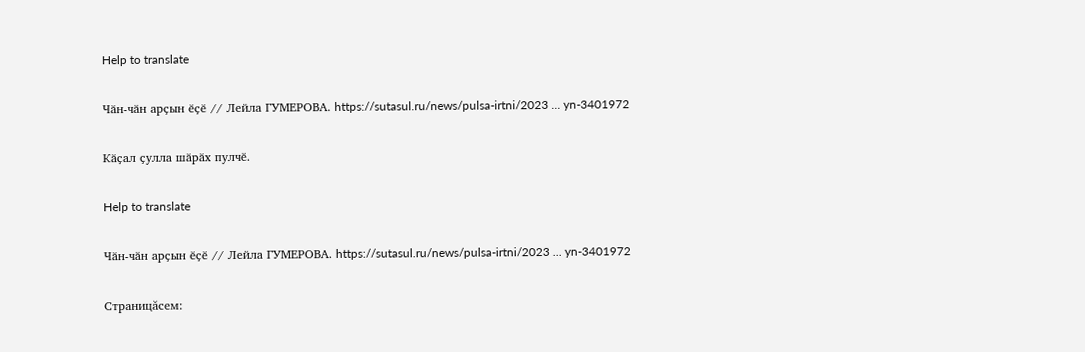Help to translate

Чӑн-чӑн арҫын ӗҫӗ // Лейла ГУМЕРОВА. https://sutasul.ru/news/pulsa-irtni/2023 ... yn-3401972

Кӑҫал ҫулла шӑрӑх пулчӗ.

Help to translate

Чӑн-чӑн арҫын ӗҫӗ // Лейла ГУМЕРОВА. https://sutasul.ru/news/pulsa-irtni/2023 ... yn-3401972

Страницăсем: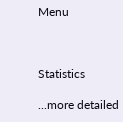Menu



Statistics

...more detailed